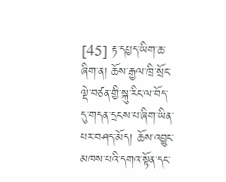[45] རྟ་དཔྱད་ཡིག་ཆ་ཞིག་ན། ཆོས་རྒྱལ་ཁྲི་སྲོང་ལྡེ་བཙན་གྱི་སྐུ་རིང་ལ་བོད་དུ་གདན་དྲངས་པ་ཞིག་ཡིན་པར་བཤད་མོད། ཆོས་འབྱུང་མཁས་པའི་དགའ་སྟོན་དང་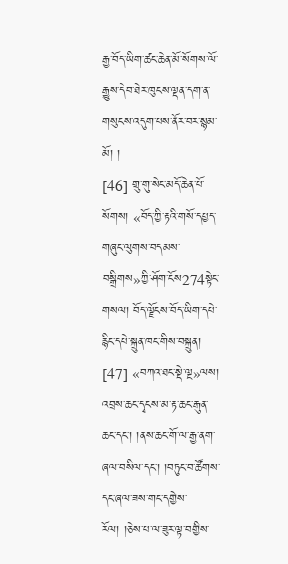རྒྱ་བོད་ཡིག་ཚང་ཆེན་མོ་སོགས་ལོ་རྒྱུས་དེབ་ཐེར་ཁུངས་ལྡན་དག་ན་གསུངས་འདུག་པས་ནོར་བར་སྙམ་མོ། །
[46] གྲུ་གུ་སེང་མདོ་ཆེན་པོ་སོགས། «བོད་ཀྱི་རྟའི་གསོ་དཔྱད་གཞུང་ལུགས་བདམས་བསྒྲིགས»ཀྱི་ཤོག་ངོས274སྟེང་གསལ། བོད་ལྗོངས་བོད་ཡིག་དཔེ་རྙིང་དཔེ་སྐྲུན་ཁང་གིས་བསྐྲུན།
[47] «བཀའ་ཐང་སྡེ་ལྔ»ལས། འབྲས་ཆང་དྭངས་མ་རྟ་ཆང་རྒུན་ཆང་དང་། །ནས་ཆང་གོ་ལ་རྒྱ་ནག་ཞལ་བསིལ་དང་། །བཏུང་བ་ཚོགས་དང་ཞལ་ཟས་གང་དགྱེས་རོལ། །ཅེས་པ་ལ་ཟུར་ལྟ་བགྱིས་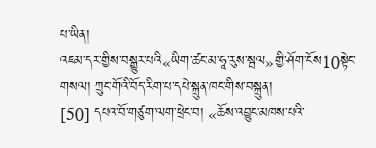པ་ཡིན།
འཇམ་དར་གྱིས་བསྒྱུར་པའི«ཡིག་ཚང་མ་ཧཱ་རུས་སྦལ»གྱི་ཤོག་ངོས10སྟེང་གསལ། ཀྲུང་གོའི་བོད་རིག་པ་དཔེ་སྐྲུན་ཁང་གིས་བསྐྲུན།
[50] དཔའ་བོ་གཙུག་ལག་ཕྲེང་བ། «ཆོས་འབྱུང་མཁས་པའི་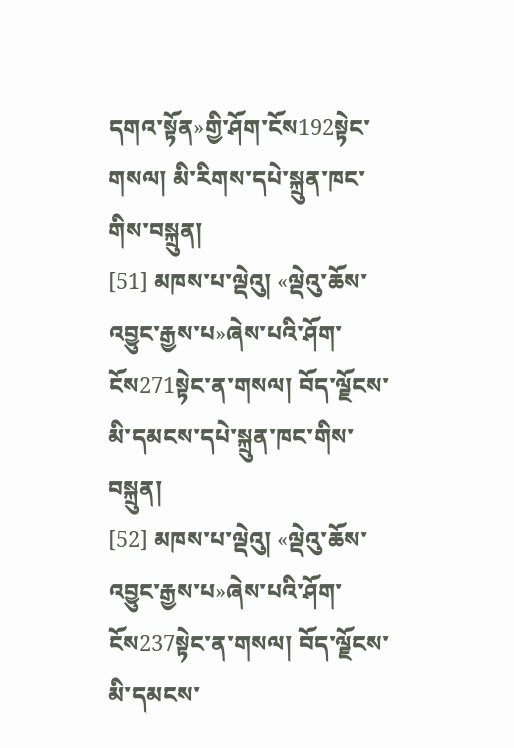དགའ་སྟོན»གྱི་ཤོག་ངོས192སྟེང་གསལ། མི་རིགས་དཔེ་སྐྲུན་ཁང་གིས་བསྐྲུན།
[51] མཁས་པ་ལྡེའུ། «ལྡེའུ་ཆོས་འབྱུང་རྒྱས་པ»ཞེས་པའི་ཤོག་ངོས271སྟེང་ན་གསལ། བོད་ལྗོངས་མི་དམངས་དཔེ་སྐྲུན་ཁང་གིས་བསྐྲུན།
[52] མཁས་པ་ལྡེའུ། «ལྡེའུ་ཆོས་འབྱུང་རྒྱས་པ»ཞེས་པའི་ཤོག་ངོས237སྟེང་ན་གསལ། བོད་ལྗོངས་མི་དམངས་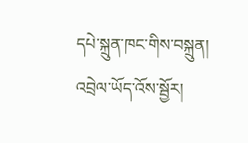དཔེ་སྐྲུན་ཁང་གིས་བསྐྲུན།
འབྲེལ་ཡོད་འོས་སྦྱོར།